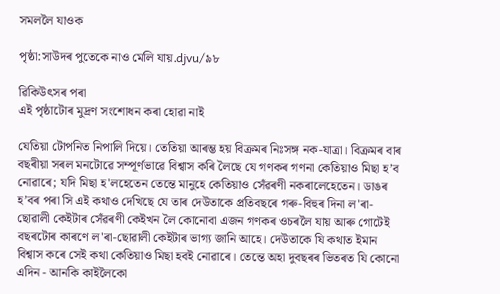সমললৈ যাওক

পৃষ্ঠা:সাউদৰ পুতেকে নাও মেলি যায়.djvu/৯৮

ৱিকিউৎসৰ পৰা
এই পৃষ্ঠাটোৰ মুদ্ৰণ সংশোধন কৰা হোৱা নাই

যেতিয়া টোপনিত নিপালি দিয়ে। তেতিয়া আৰম্ভ হয় বিক্ৰমৰ নিঃসঙ্গ নক-যাত্ৰা। বিক্ৰমৰ বাৰ বছৰীয়া সৰল মনটোৱে সম্পূৰ্ণভাৱে বিশ্বাস কৰি লৈছে যে গণকৰ গণনা কেতিয়াও মিছা হ’ব নোৱাৰে; যদি মিছা হ'লহেতেন তেন্তে মানুহে কেতিয়াও সেঁৱৰণী নকৰালেহেতেন। ডাঙৰ হ’বৰ পৰা সি এই কথাও দেখিছে যে তাৰ দেউতাকে প্ৰতিবছৰে গৰু-বিহুৰ দিনা ল'ৰা-ছোৱালী কেইটাৰ সেঁৱৰণী কেইখন লৈ কোনোবা এজন গণকৰ ওচৰলৈ যায় আৰু গোটেই বছৰটোৰ কাৰণে ল'ৰা-ছোৱালী কেইটাৰ ভাগ্য জানি আহে। দেউতাকে যি কথাত ইমান বিশ্বাস কৰে সেই কথা কেতিয়াও মিছা হবই নোৱাৰে। তেন্তে অহা দুবছৰৰ ভিতৰত যি কোনো এদিন - আনকি কাইলৈকো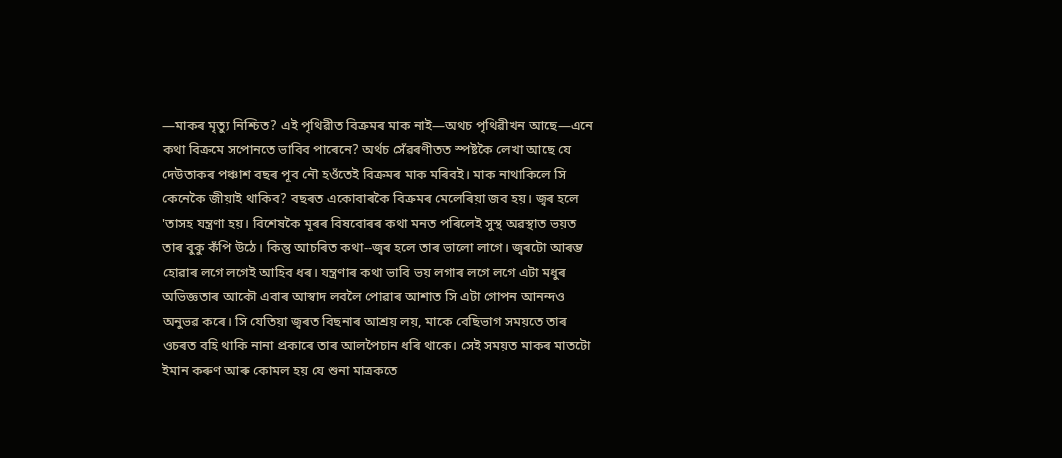—মাকৰ মৃত্যু নিশ্চিত? এই পৃথিৱীত বিক্ৰমৰ মাক নাই—অথচ পৃথিৱীখন আছে—এনে কথা বিক্ৰমে সপোনতে ভাবিব পাৰেনে? অৰ্থচ সেঁৱৰণীতত স্পষ্টকৈ লেখা আছে যে দেউতাকৰ পঞ্চাশ বছৰ পূব নৌ হওঁতেই বিক্ৰমৰ মাক মৰিবই। মাক নাথাকিলে সি কেনেকৈ জীয়াই থাকিব? বছৰত একোবাৰকৈ বিক্ৰমৰ মেলেৰিয়া জব হয়। জ্বৰ হলে 'তাসহ যন্ত্ৰণা হয়। বিশেষকৈ মূৰৰ বিষবোৰৰ কথা মনত পৰিলেই সুস্থ অৱস্থাত ভয়ত তাৰ বুকু কঁপি উঠে। কিন্তু আচৰিত কথা--জ্বৰ হলে তাৰ ভালো লাগে। জ্বৰটো আৰম্ভ হোৱাৰ লগে লগেই আহিব ধৰ। যন্ত্ৰণাৰ কথা ভাবি ভয় লগাৰ লগে লগে এটা মধুৰ অভিজ্ঞতাৰ আকৌ এবাৰ আস্বাদ লবলৈ পোৱাৰ আশাত সি এটা গোপন আনন্দও অনুভৱ কৰে। সি যেতিয়া জ্বৰত বিছনাৰ আশ্ৰয় লয়, মাকে বেছিভাগ সময়তে তাৰ ওচৰত বহি থাকি নানা প্ৰকাৰে তাৰ আলপৈচান ধৰি থাকে। সেই সময়ত মাকৰ মাতটো ইমান কৰুণ আৰু কোমল হয় যে শুনা মাত্ৰকতে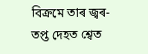বিক্ৰমে তাৰ জ্বৰ-তপ্ত দেহত শ্বেত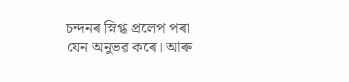চন্দনৰ স্নিগ্ধ প্ৰলেপ পৰা যেন অনুভৱ কৰে। আৰু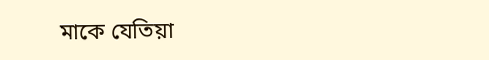মাকে যেতিয়া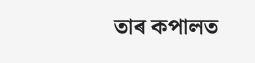তাৰ কপালত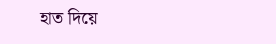হাত দিয়ে